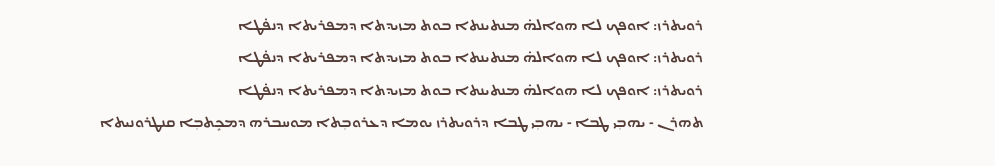ܪܘܝܬܪܙ: ܐܘܦܟ ܠܐ ܗܘܐܠܗ̇ ܡܢܬܝܢܬܐ ܒܘܬ ܡܙܝܕܬܐ ܕܡܦܪܝܬܐ ܕܢܦ̇ܛܐ
ܪܘܝܬܪܙ: ܐܘܦܟ ܠܐ ܗܘܐܠܗ̇ ܡܢܬܝܢܬܐ ܒܘܬ ܡܙܝܕܬܐ ܕܡܦܪܝܬܐ ܕܢܦ̇ܛܐ
ܪܘܝܬܪܙ: ܐܘܦܟ ܠܐ ܗܘܐܠܗ̇ ܡܢܬܝܢܬܐ ܒܘܬ ܡܙܝܕܬܐ ܕܡܦܪܝܬܐ ܕܢܦ̇ܛܐ
ܬܗܪܢ - ܝܗܒܼܝ ܛܒܐ - ܝܗܒܼܝ ܛܒܐ ܕܪܘܝܬܪܙ ܝܘܡܐ ܕܥܪܘܒܼܬܐ ܡܘܚܒܪܗ ܕܡܟܻܬܒܼܐ ܩܢܛܪܘܢܝܬܐ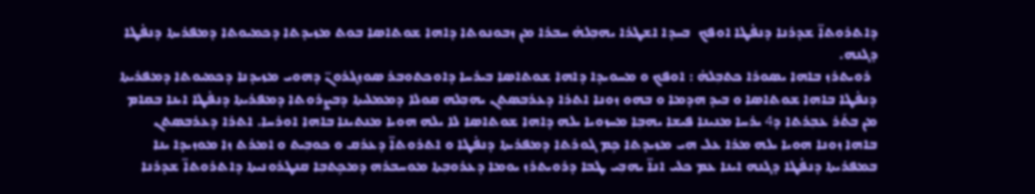ܕܐܬܪܘܬܐ̈ ܫܕܪܢܐ ܕܢܦ̇ܛܐ ܐܘܦܟ  ܒܚܕܐ ܐܫܛܪܐ ܝܗܒܼܠܗ̇ ܚܒܪܐ ܡܢ ܙܒܘܢܘܬܐ ܕܐܗܐ ܫܘܬܐܣܐ ܒܘܬ ܡܙܝܕܬܐ ܕܟܡܝܘܬܐ ܕܡܦܪܝܬܐ ܕܢܦ̇ܛܐ ܕܓܢܗ.
  ܪܘܝܬܪܙ ܒܐܗܐ ܝܣܘܪܐ ܟܬܒܼܠܗ̇ : ܐܘܦܟ ܘ ܡܚܘܝܕܐ ܕܐܗܐ ܫܘܬܐܣܐ ܒܝܪܚܐ ܕܐܘܟܬܘܒܪ ܣܘܙܓܪܘܢ̈ ܕܗܘܝ ܡܙܝܕܢܐ ܕܟܡܝܘܬܐ ܕܡܦܪܝܬܐ ܕܢܦ̇ܛܐ ܒܐܗܐ ܫܘܬܐܣܐ ܘ ܒܝܕ ܗܕܡܐ ܘ ܒܗܘ ܙܘܢܐ ܐܬܪܐ ܕܥܪܒܣܬܢ ܝܗܒܼܠܗ ܩܘܠܐ ܕܡܡܠܝܬܐ ܕܒܨܪܘܬܐ ܕܡܦܪܝܬܐ ܕܢܦ̇ܛܐ ܐܝܢܐ ܒܩܐܡ ܡܢ ܒܬܰܪ ܥܒܼܪܬܐ ܕ4 ܝܪܚܐ ܡܢܝܢܐ ܦܝܫܐ ܝܗܒܼܐ ܡܚܙܘܝܐ ܝܠܗ ܕܐܗܐ ܫܘܬܐܣܐ ܠܐ ܝܠܗ ܗܘܝܐ ܡܢܬܝܢܐ ܒܐܗܐ ܐܘܪܚܐ. ܐܬܪܐ ܕܥܪܒܣܬܢ ܒܐܗܐ ܙܘܢܐ ܗܘܝܐ ܝܠܗ ܡܪܐ ܥܠ ܗܝ ܡܙܝܕܬܐ ܟܻܡ ܓܘܪܬܐ ܕܡܦܪܝܬܐ ܕܢܦ̇ܛܐ ܘ ܐܬܪܘܬܐ̈ ܕܥܪܩ ܘ ܟܘܒܼܝܬ ܘ ܐܡܪܬ ܙܐ ܡܘܙܝܕܐ ܝܢܐ ܒܡܦܪܝܬܐ ܕܢܦ̇ܛܐ ܕܓܢܗ ܐܝܢܐ ܥܡ ܟܠܝ ܐܢܐ̈ ܝܗܒܼܝ ܛܒܐ ܕܪܘܝܬܪܙ ܝܘܡܐ ܕܥܪܘܒܼܬܐ ܡܘܚܒܪܗ ܕܡܟܻܬܒܼܐ ܩܢܛܪܘܢܝܬܐ ܕܐܬܪܘܬܐ̈ ܫܕܪܢܐ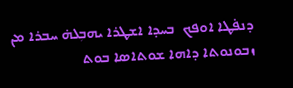ܕܢܦ̇ܛܐ ܐܘܦܟ  ܒܚܕܐ ܐܫܛܪܐ ܝܗܒܼܠܗ̇ ܚܒܪܐ ܡܢ ܙܒܘܢܘܬܐ ܕܐܗܐ ܫܘܬܐܣܐ ܒܘܬ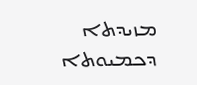ܡܙܝܕܬܐ ܕܟܡܝܘܬܐ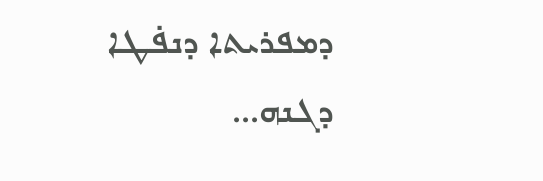ܕܡܦܪܝܬܐ ܕܢܦ̇ܛܐ ܕܓܢܗ...